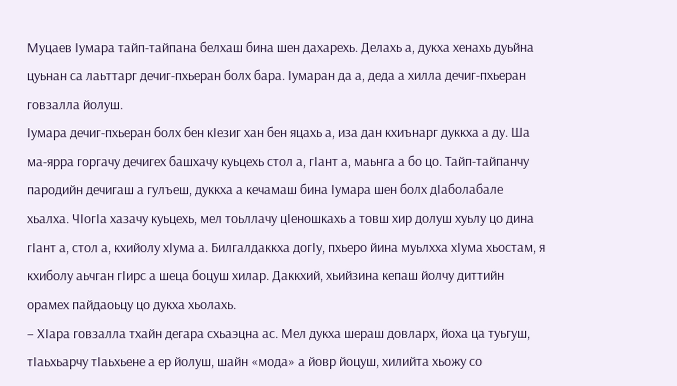Муцаев Iумара тайп-тайпана белхаш бина шен дахарехь. Делахь а, дукха хенахь дуьйна цуьнан са лаьттарг дечиг-пхьеран болх бара. Iумаран да а, деда а хилла дечиг-пхьеран говзалла йолуш.
Iумара дечиг-пхьеран болх бен кIезиг хан бен яцахь а, иза дан кхиънарг дуккха а ду. Ша ма-ярра горгачу дечигех башхачу куьцехь стол а, гIант а, маьнга а бо цо. Тайп-тайпанчу пародийн дечигаш а гулъеш, дуккха а кечамаш бина Iумара шен болх дIаболабале хьалха. ЧIогIа хазачу куьцехь, мел тоьллачу цIеношкахь а товш хир долуш хуьлу цо дина гIант а, стол а, кхийолу хIума а. Билгалдаккха догIу, пхьеро йина муьлхха хIума хьостам, я кхиболу аьчган гIирс а шеца боцуш хилар. Даккхий, хьийзина кепаш йолчу диттийн орамех пайдаоьцу цо дукха хьолахь.
– ХIара говзалла тхайн дегара схьаэцна ас. Мел дукха шераш довларх, йоха ца туьгуш, тIаьхьарчу тIаьхьене а ер йолуш, шайн «мода» а йовр йоцуш, хилийта хьожу со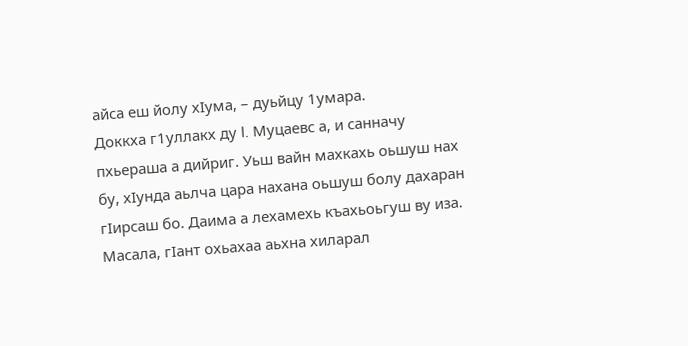айса еш йолу хIума, – дуьйцу 1умара.
Доккха г1уллакх ду I. Муцаевс а, и санначу пхьераша а дийриг. Уьш вайн махкахь оьшуш нах бу, хIунда аьлча цара нахана оьшуш болу дахаран гIирсаш бо. Даима а лехамехь къахьоьгуш ву иза. Масала, гIант охьахаа аьхна хиларал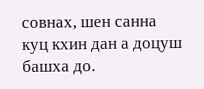совнах, шен санна куц кхин дан а доцуш башха до.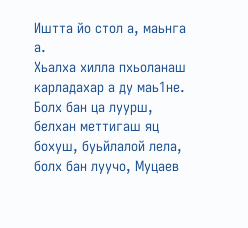Иштта йо стол а, маьнга а.
Хьалха хилла пхьоланаш карладахар а ду маь1не. Болх бан ца луурш, белхан меттигаш яц бохуш, буьйлалой лела, болх бан луучо, Муцаев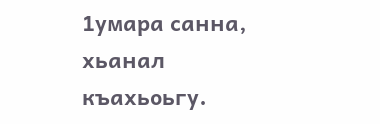1умара санна, хьанал къахьоьгу.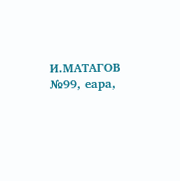И.МАТАГОВ
№99, еара,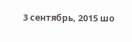3 сентябрь, 2015 шо